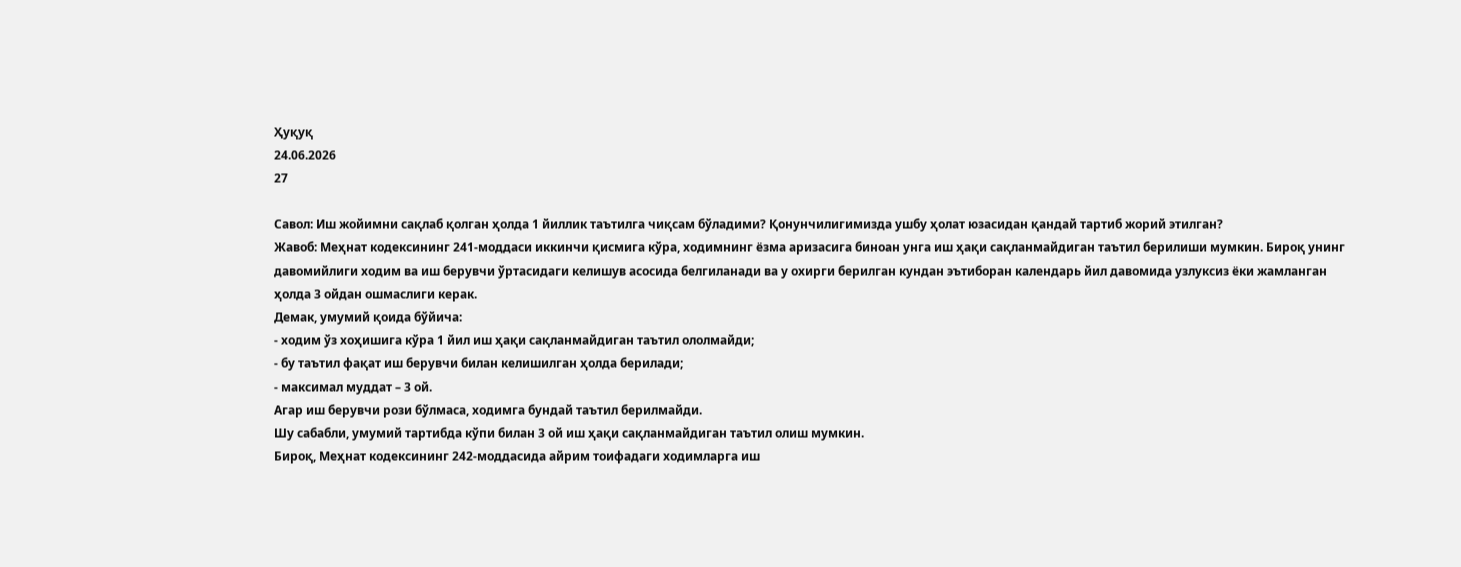Ҳуқуқ
24.06.2026
27

Савол: Иш жойимни сақлаб қолган ҳолда 1 йиллик таътилга чиқсам бўладими? Қонунчилигимизда ушбу ҳолат юзасидан қандай тартиб жорий этилган?
Жавоб: Меҳнат кодексининг 241-моддаси иккинчи қисмига кўра, ходимнинг ёзма аризасига биноан унга иш ҳақи сақланмайдиган таътил берилиши мумкин. Бироқ унинг давомийлиги ходим ва иш берувчи ўртасидаги келишув асосида белгиланади ва у охирги берилган кундан эътиборан календарь йил давомида узлуксиз ёки жамланган ҳолда 3 ойдан ошмаслиги керак.
Демак, умумий қоида бўйича:
- ходим ўз хоҳишига кўра 1 йил иш ҳақи сақланмайдиган таътил ололмайди;
- бу таътил фақат иш берувчи билан келишилган ҳолда берилади;
- максимал муддат – 3 ой.
Агар иш берувчи рози бўлмаса, ходимга бундай таътил берилмайди.
Шу сабабли, умумий тартибда кўпи билан 3 ой иш ҳақи сақланмайдиган таътил олиш мумкин.
Бироқ, Меҳнат кодексининг 242-моддасида айрим тоифадаги ходимларга иш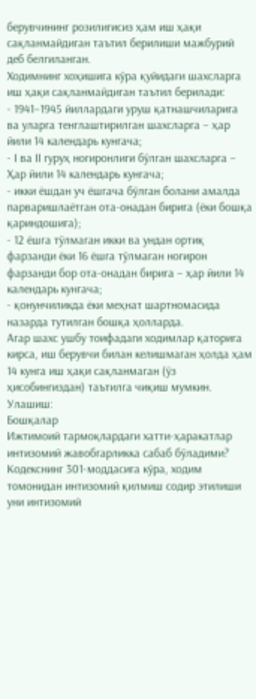берувчининг розилигисиз ҳам иш ҳақи сақланмайдиган таътил берилиши мажбурий деб белгиланган.
Ходимнинг хоҳишига кўра қуйидаги шахсларга иш ҳақи сақланмайдиган таътил берилади:
- 1941–1945 йиллардаги уруш қатнашчиларига ва уларга тенглаштирилган шахсларга – ҳар йили 14 календарь кунгача;
- I ва II гуруҳ ногиронлиги бўлган шахсларга – Ҳар йили 14 календарь кунгача;
- икки ёшдан уч ёшгача бўлган болани амалда парваришлаётган ота-онадан бирига (ёки бошқа қариндошига);
- 12 ёшга тўлмаган икки ва ундан ортиқ фарзанди ёки 16 ёшга тўлмаган ногирон фарзанди бор ота-онадан бирига – ҳар йили 14 календарь кунгача;
- қонунчиликда ёки меҳнат шартномасида назарда тутилган бошқа ҳолларда.
Агар шахс ушбу тоифадаги ходимлар қаторига кирса, иш берувчи билан келишмаган ҳолда ҳам 14 кунга иш ҳақи сақланмаган (ўз ҳисобингиздан) таътилга чиқиш мумкин.
Улашиш:
Бошқалар
Ижтимоий тармоқлардаги хатти-ҳаракатлар интизомий жавобгарликка сабаб бўладими?
Кодекснинг 301-моддасига кўра, ходим томонидан интизомий қилмиш содир этилиши уни интизомий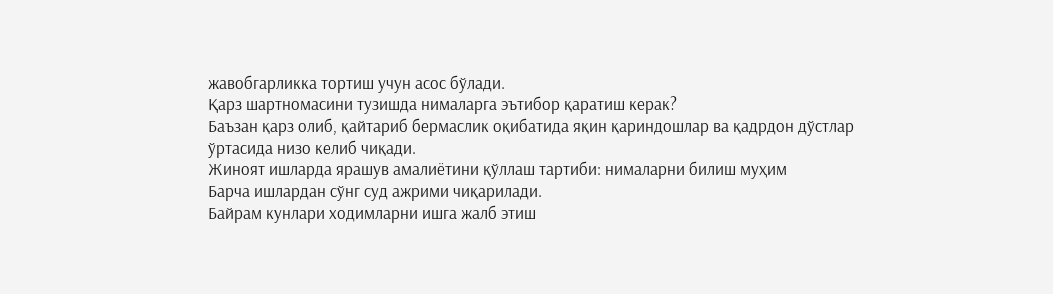жавобгарликка тортиш учун асос бўлади.
Қарз шартномасини тузишда нималарга эътибор қаратиш керак?
Баъзан қарз олиб, қайтариб бермаслик оқибатида яқин қариндошлар ва қадрдон дўстлар ўртасида низо келиб чиқади.
Жиноят ишларда ярашув амалиётини қўллаш тартиби: нималарни билиш муҳим
Барча ишлардан сўнг суд ажрими чиқарилади.
Байрам кунлари ходимларни ишга жалб этиш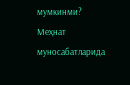мумкинми?
Меҳнат муносабатларида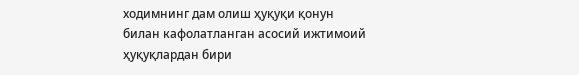ходимнинг дам олиш ҳуқуқи қонун билан кафолатланган асосий ижтимоий ҳуқуқлардан бири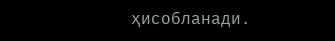ҳисобланади.